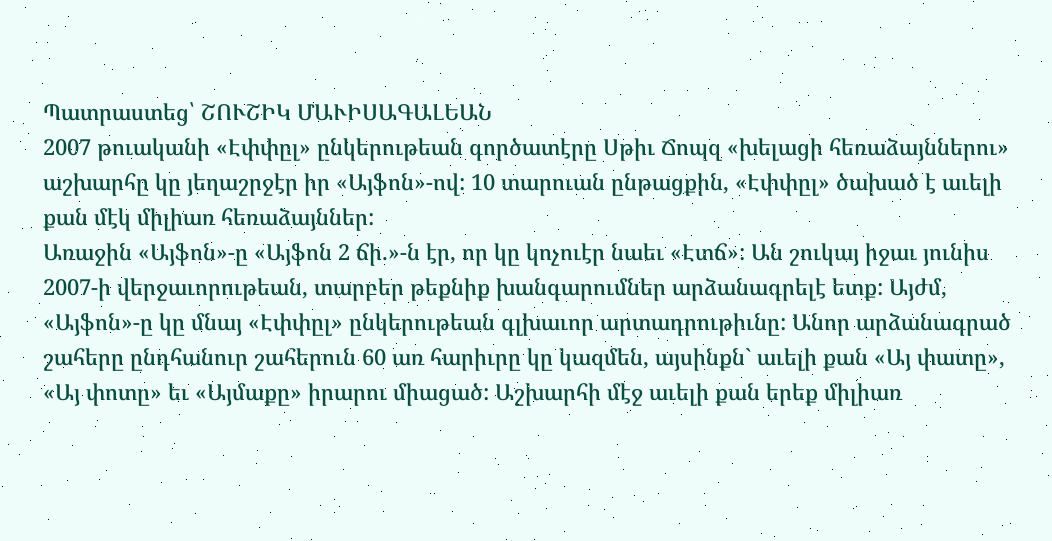Պատրաստեց՝ ՇՈՒՇԻԿ ՄԱՒԻՍԱԳԱԼԵԱՆ
2007 թուականի «Էփփըլ» ընկերութեան գործատէրը Սթիւ Ճոպզ «խելացի հեռաձայններու» աշխարհը կը յեղաշրջէր իր «Այֆոն»-ով: 10 տարուան ընթացքին, «Էփփըլ» ծախած է աւելի քան մէկ միլիառ հեռաձայններ:
Առաջին «Այֆոն»-ը «Այֆոն 2 ճի.»-ն էր, որ կը կոչուէր նաեւ «Էտճ»: Ան շուկայ իջաւ յունիս 2007-ի վերջաւորութեան, տարբեր թեքնիք խանգարումներ արձանագրելէ ետք: Այժմ, «Այֆոն»-ը կը մնայ «Էփփըլ» ընկերութեան գլխաւոր արտադրութիւնը: Անոր արձանագրած շահերը ընդհանուր շահերուն 60 առ հարիւրը կը կազմեն, այսինքն` աւելի քան «Այ փատը», «Այ փոտը» եւ «Այմաքը» իրարու միացած: Աշխարհի մէջ աւելի քան երեք միլիառ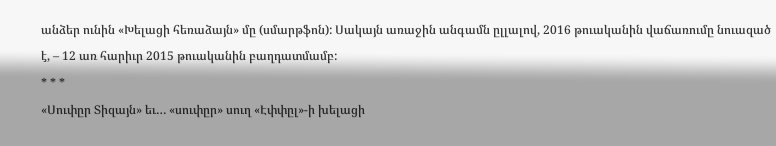անձեր ունին «Խելացի հեռաձայն» մը (սմարթֆոն): Սակայն առաջին անգամն ըլլալով, 2016 թուականին վաճառումը նուազած է, – 12 առ հարիւր 2015 թուականին բաղդատմամբ:
* * *
«Սուփըր Տիզայն» եւ… «սուփըր» սուղ «Էփփըլ»-ի խելացի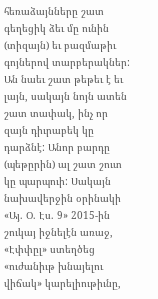հեռաձայնները շատ գեղեցիկ ձեւ մը ունին (տիզայն) եւ բազմաթիւ գոյներով տարբերակներ: Ան նաեւ շատ թեթեւ է եւ լայն, սակայն նոյն ատեն շատ տափակ, ինչ որ զայն դիւրաբեկ կը դարձնէ: Անոր բարդը (պեթըրին) ալ շատ շուտ կը պարպուի: Սակայն նախավերջին օրինակի «Այ. Օ. Էս. 9» 2015-ին շուկայ իջնելէն առաջ, «Էփփըլ» ստեղծեց «ուժանիւթ խնայելու վիճակ» կարելիութիւնը,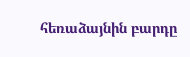հեռաձայնին բարդը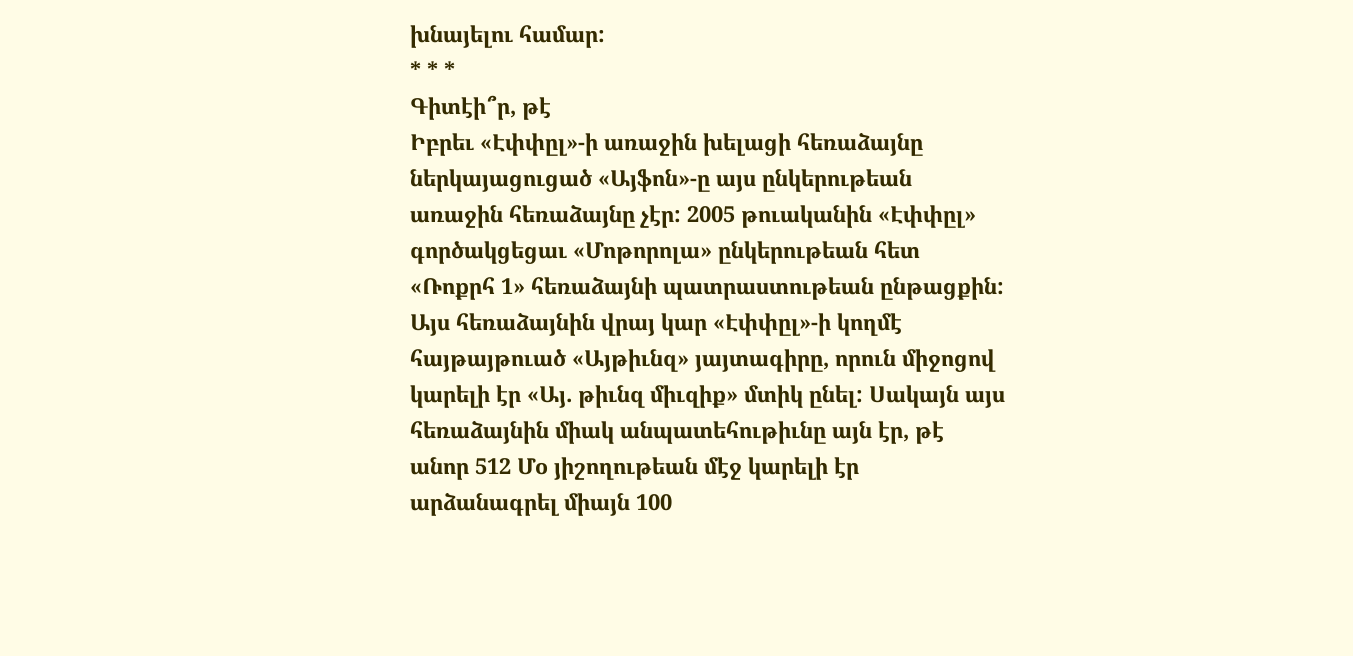խնայելու համար:
* * *
Գիտէի՞ր, թէ
Իբրեւ «Էփփըլ»-ի առաջին խելացի հեռաձայնը ներկայացուցած «Այֆոն»-ը այս ընկերութեան առաջին հեռաձայնը չէր: 2005 թուականին «Էփփըլ» գործակցեցաւ «Մոթորոլա» ընկերութեան հետ «Ռոքրհ 1» հեռաձայնի պատրաստութեան ընթացքին: Այս հեռաձայնին վրայ կար «Էփփըլ»-ի կողմէ հայթայթուած «Այթիւնզ» յայտագիրը, որուն միջոցով կարելի էր «Այ. թիւնզ միւզիք» մտիկ ընել: Սակայն այս հեռաձայնին միակ անպատեհութիւնը այն էր, թէ անոր 512 Մօ յիշողութեան մէջ կարելի էր արձանագրել միայն 100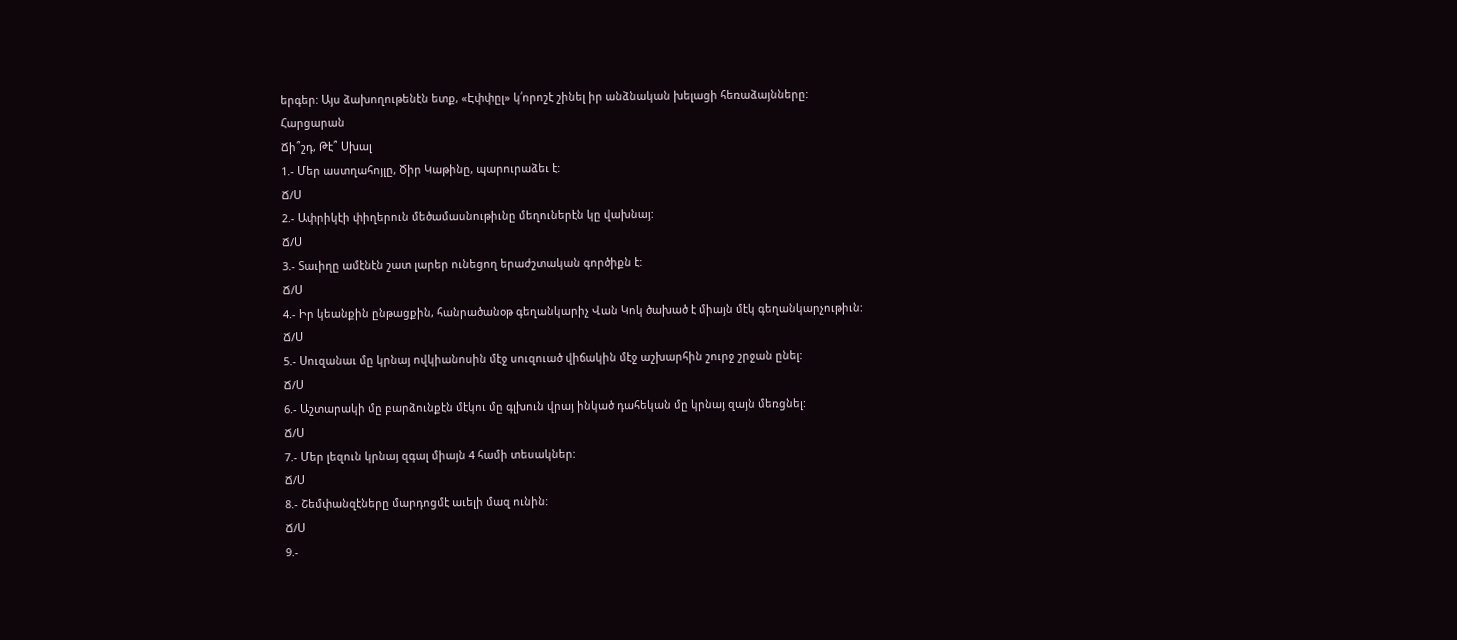երգեր: Այս ձախողութենէն ետք, «Էփփըլ» կ՛որոշէ շինել իր անձնական խելացի հեռաձայնները:
Հարցարան
Ճի՞շդ, Թէ՞ Սխալ
1.- Մեր աստղահոյլը, Ծիր Կաթինը, պարուրաձեւ է:
Ճ/Ս
2.- Ափրիկէի փիղերուն մեծամասնութիւնը մեղուներէն կը վախնայ:
Ճ/Ս
3.- Տաւիղը ամէնէն շատ լարեր ունեցող երաժշտական գործիքն է:
Ճ/Ս
4.- Իր կեանքին ընթացքին, հանրածանօթ գեղանկարիչ Վան Կոկ ծախած է միայն մէկ գեղանկարչութիւն:
Ճ/Ս
5.- Սուզանաւ մը կրնայ ովկիանոսին մէջ սուզուած վիճակին մէջ աշխարհին շուրջ շրջան ընել:
Ճ/Ս
6.- Աշտարակի մը բարձունքէն մէկու մը գլխուն վրայ ինկած դահեկան մը կրնայ զայն մեռցնել:
Ճ/Ս
7.- Մեր լեզուն կրնայ զգալ միայն 4 համի տեսակներ:
Ճ/Ս
8.- Շեմփանզէները մարդոցմէ աւելի մազ ունին:
Ճ/Ս
9.-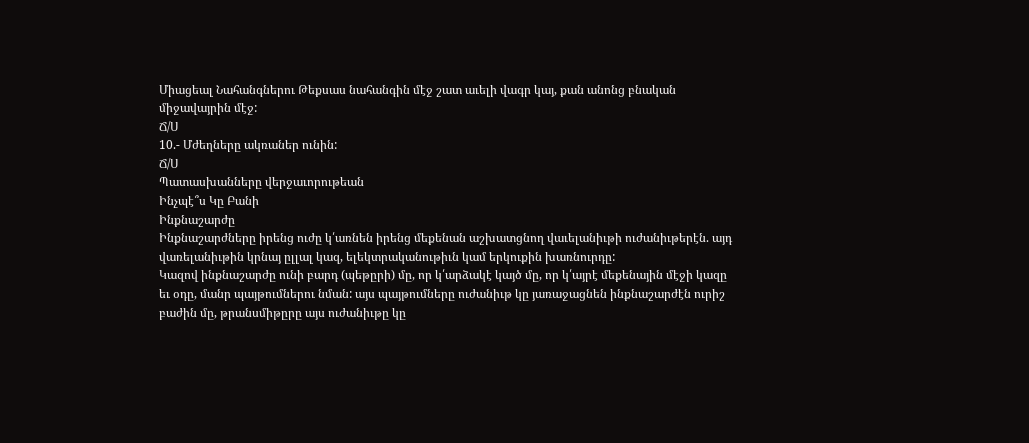Միացեալ Նահանգներու Թեքսաս նահանգին մէջ շատ աւելի վագր կայ, քան անոնց բնական միջավայրին մէջ:
Ճ/Ս
10.- Մժեղները ակռաներ ունին:
Ճ/Ս
Պատասխանները վերջաւորութեան
Ինչպէ՞ս Կը Բանի
Ինքնաշարժը
Ինքնաշարժները իրենց ուժը կ՛առնեն իրենց մեքենան աշխատցնող վաւելանիւթի ուժանիւթերէն. այդ վառելանիւթին կրնայ ըլլալ կազ, ելեկտրականութիւն կամ երկուքին խառնուրդը:
Կազով ինքնաշարժը ունի բարդ (պեթըրի) մը, որ կ՛արձակէ կայծ մը, որ կ՛այրէ մեքենային մէջի կազը եւ օդը, մանր պայթումներու նման: այս պայթումները ուժանիւթ կը յառաջացնեն ինքնաշարժէն ուրիշ բաժին մը, թրանսմիթըրը այս ուժանիւթը կը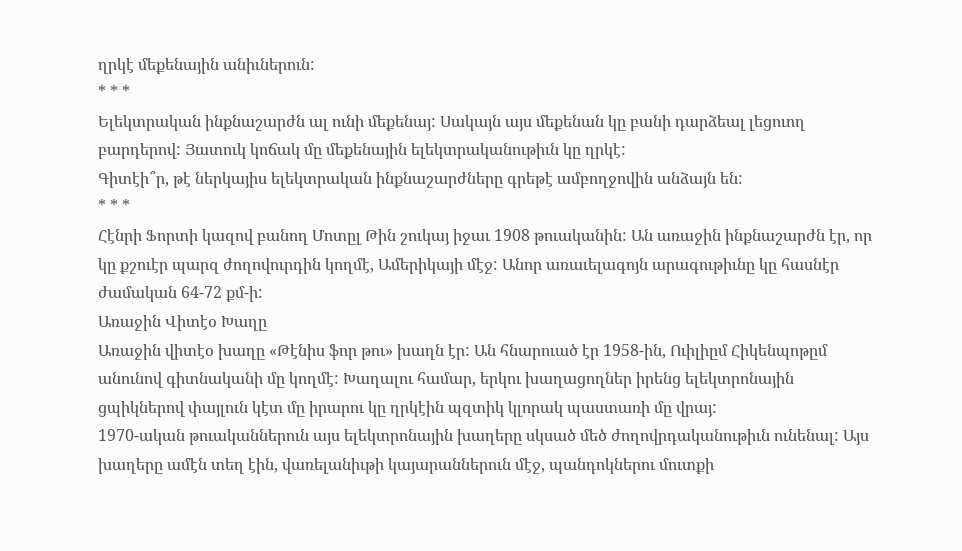ղրկէ մեքենային անիւներուն:
* * *
Ելեկտրական ինքնաշարժն ալ ունի մեքենայ: Սակայն այս մեքենան կը բանի դարձեալ լեցուող բարդերով: Յատուկ կոճակ մը մեքենային ելեկտրականութիւն կը ղրկէ:
Գիտէի՞ր, թէ ներկայիս ելեկտրական ինքնաշարժները գրեթէ ամբողջովին անձայն են:
* * *
Հէնրի Ֆորտի կազով բանող Մոտըլ Թին շուկայ իջաւ 1908 թուականին: Ան առաջին ինքնաշարժն էր, որ կը քշուէր պարզ ժողովուրդին կողմէ, Ամերիկայի մէջ: Անոր առաւելագոյն արագութիւնը կը հասնէր ժամական 64-72 քմ-ի:
Առաջին Վիտէօ Խաղը
Առաջին վիտէօ խաղը «Թէնիս ֆոր թու» խաղն էր: Ան հնարուած էր 1958-ին, Ուիլիըմ Հիկենպոթըմ անունով գիտնականի մը կողմէ: Խաղալու համար, երկու խաղացողներ իրենց ելեկտրոնային ցպիկներով փայլուն կէտ մը իրարու կը ղրկէին պզտիկ կլորակ պաստառի մը վրայ:
1970-ական թուականներուն այս ելեկտրոնային խաղերը սկսած մեծ ժողովրդականութիւն ունենալ: Այս խաղերը ամէն տեղ էին, վառելանիւթի կայարաններուն մէջ, պանդոկներու մուտքի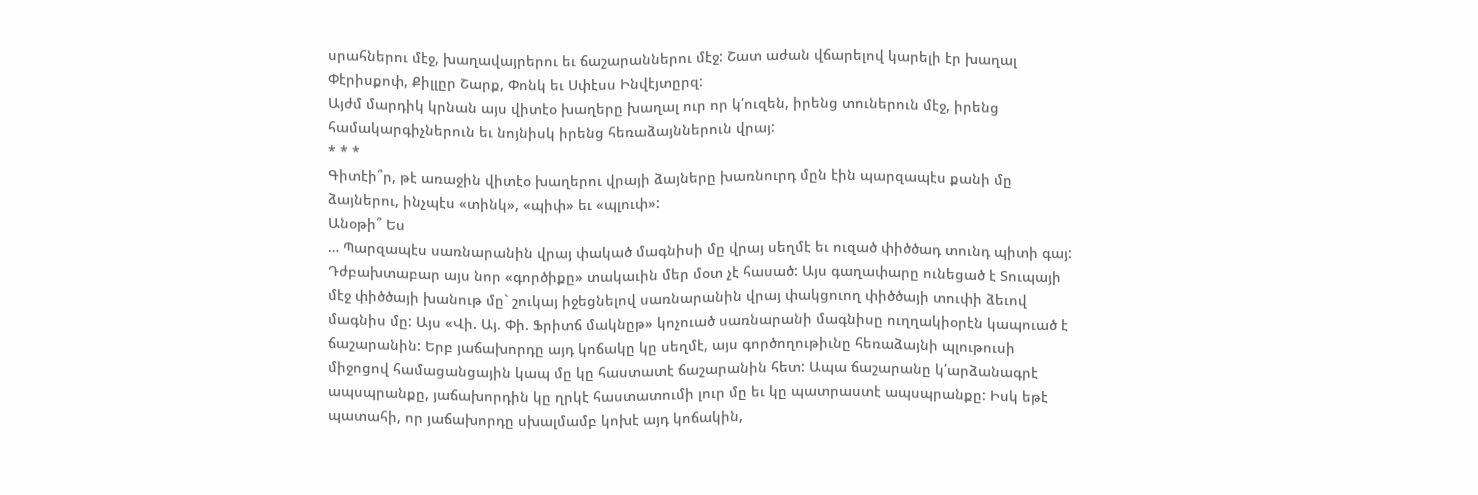սրահներու մէջ, խաղավայրերու եւ ճաշարաններու մէջ: Շատ աժան վճարելով կարելի էր խաղալ Փէրիսքոփ, Քիլլըր Շարք, Փոնկ եւ Սփէսս Ինվէյտըրզ:
Այժմ մարդիկ կրնան այս վիտէօ խաղերը խաղալ ուր որ կ՛ուզեն, իրենց տուներուն մէջ, իրենց համակարգիչներուն եւ նոյնիսկ իրենց հեռաձայններուն վրայ:
* * *
Գիտէի՞ր, թէ առաջին վիտէօ խաղերու վրայի ձայները խառնուրդ մըն էին պարզապէս քանի մը ձայներու, ինչպէս «տինկ», «պիփ» եւ «պլուփ»:
Անօթի՞ Ես
… Պարզապէս սառնարանին վրայ փակած մագնիսի մը վրայ սեղմէ եւ ուզած փիծծադ տունդ պիտի գայ:
Դժբախտաբար այս նոր «գործիքը» տակաւին մեր մօտ չէ հասած: Այս գաղափարը ունեցած է Տուպայի մէջ փիծծայի խանութ մը` շուկայ իջեցնելով սառնարանին վրայ փակցուող փիծծայի տուփի ձեւով մագնիս մը: Այս «Վի. Այ. Փի. Ֆրիտճ մակնըթ» կոչուած սառնարանի մագնիսը ուղղակիօրէն կապուած է ճաշարանին: Երբ յաճախորդը այդ կոճակը կը սեղմէ, այս գործողութիւնը հեռաձայնի պլութուսի միջոցով համացանցային կապ մը կը հաստատէ ճաշարանին հետ: Ապա ճաշարանը կ՛արձանագրէ ապսպրանքը, յաճախորդին կը ղրկէ հաստատումի լուր մը եւ կը պատրաստէ ապսպրանքը: Իսկ եթէ պատահի, որ յաճախորդը սխալմամբ կոխէ այդ կոճակին,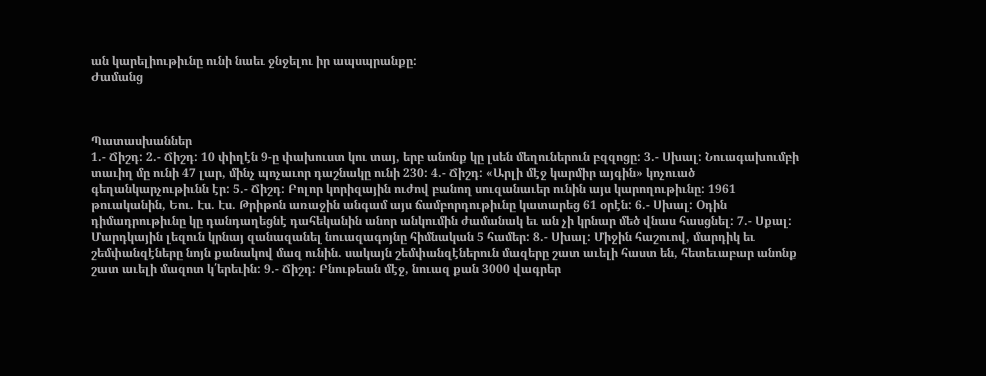ան կարելիութիւնը ունի նաեւ ջնջելու իր ապսպրանքը:
Ժամանց



Պատասխաններ
1.- Ճիշդ: 2.- Ճիշդ: 10 փիղէն 9-ը փախուստ կու տայ, երբ անոնք կը լսեն մեղուներուն բզզոցը: 3.- Սխալ: Նուագախումբի տաւիղ մը ունի 47 լար, մինչ պոչաւոր դաշնակը ունի 230: 4.- Ճիշդ: «Արլի մէջ կարմիր այգին» կոչուած գեղանկարչութիւնն էր: 5.- Ճիշդ: Բոլոր կորիզային ուժով բանող սուզանաւեր ունին այս կարողութիւնը: 1961 թուականին, Եու. Էս. Էս. Թրիթոն առաջին անգամ այս ճամբորդութիւնը կատարեց 61 օրէն: 6.- Սխալ: Օդին դիմադրութիւնը կը դանդաղեցնէ դահեկանին անոր անկումին ժամանակ եւ ան չի կրնար մեծ վնաս հասցնել: 7.- Սքալ: Մարդկային լեզուն կրնայ զանազանել նուազագոյնը հիմնական 5 համեր: 8.- Սխալ: Միջին հաշուով, մարդիկ եւ շեմփանզէները նոյն քանակով մազ ունին. սակայն շեմփանզէներուն մազերը շատ աւելի հաստ են, հետեւաբար անոնք շատ աւելի մազոտ կ՛երեւին: 9.- Ճիշդ: Բնութեան մէջ, նուազ քան 3000 վագրեր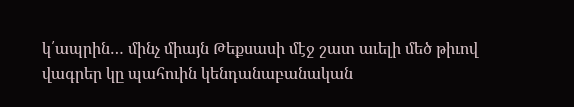կ՛ապրին… մինչ միայն Թեքսասի մէջ շատ աւելի մեծ թիւով վագրեր կը պահուին կենդանաբանական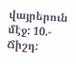վայրերուն մէջ: 10.- Ճիշդ: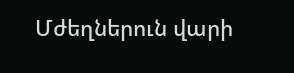Մժեղներուն վարի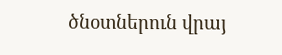ծնօտներուն վրայ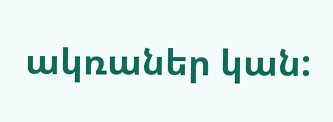ակռաներ կան: